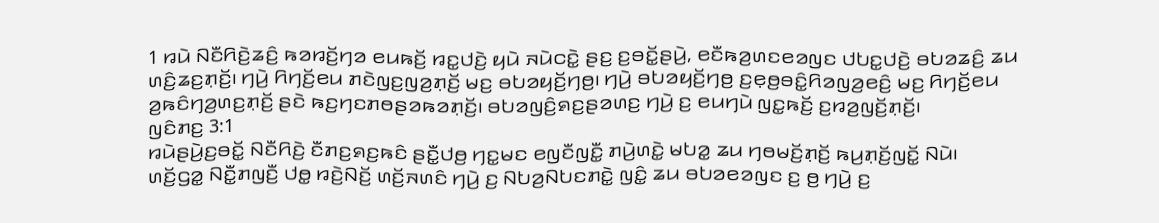1 ꤙꤣꤧ ꤡꤢꤪꤖꤢꤧ꤬ꤘꤢꤨ꤬ ꤒꤤꤙꤢꤩ꤬ꤚꤤ ꤕꤣꤒꤢꤩ꤬ ꤙꤢ꤭ꤓꤢꤧ꤬ ꤟꤣꤧ ꤏꤣꤧꤍꤢꤧ꤭ ꤔꤢ꤬ ꤢ꤬ꤋꤢꤩ꤭ꤔꤣꤧ꤬, ꤕꤢꤪꤒꤤ꤬ꤛꤢꤕꤤꤜꤢ ꤓꤝꤢ꤭ꤓꤢꤧ꤬ ꤋꤝꤤꤘꤢꤨ꤬ ꤘꤣ ꤛꤢꤨ꤬ꤘꤢ꤬ꤊ꤫ꤢꤩ꤬꤯ ꤚꤣꤧ꤬ ꤖꤚꤢꤩ꤬ꤕꤣ ꤊꤢꤧꤜꤢ꤬ꤜꤤ꤬ꤊ꤫ꤢꤩ꤬ ꤗꤢ꤬ ꤋꤝꤤꤟꤢꤩ꤬ꤚꤥ꤬꤯ ꤚꤣꤧ꤬ ꤋꤝꤤꤟꤢꤩ꤬ꤚꤥ꤬ ꤢ꤬ꤕ꤫ꤥ꤬ꤋꤢꤨ꤭ꤖꤤꤜꤤ꤬ꤕꤢꤨ꤬ ꤗꤢ꤬ ꤖꤚꤢꤩ꤬ꤕꤣ ꤤ꤬ꤒꤢꤨꤚꤤ꤬ꤛꤢ꤬ꤊ꤫ꤢꤩ꤬ ꤔꤢꤧ ꤒꤢ꤬ꤚꤢꤊꤥꤔꤤꤒꤤꤊ꤫ꤢꤩ꤬꤯ ꤋꤝꤤꤜꤢꤨ꤬ꤎꤢ꤬ꤔꤤꤛꤢ꤬ ꤚꤣꤧ꤬ ꤢ꤬ ꤕꤣꤚꤣꤧ ꤜꤢ꤭ꤒꤢꤩ꤬ ꤢ꤬ꤙꤤ꤬ꤜꤢꤩ꤬ꤊ꤫ꤢꤩ꤬꤯
ꤜꤢꤨꤊꤢ꤬ 3:1
ꤙꤣꤧꤔꤣꤧ꤬ꤢ꤬ꤋꤢꤩ꤭ ꤡꤢꤪꤖꤢꤧ꤬ ꤢꤪꤊꤢ꤬ꤎꤢ꤬ꤒꤢꤨ ꤔꤢꤪ꤭ꤓꤥ꤬ ꤚꤢ꤭ꤗꤢ ꤕꤜꤢꤪꤜꤢꤪ꤭ ꤊꤣꤧ꤬ꤛꤢꤧ꤭ ꤗꤝꤤ꤭ ꤘꤣ ꤚꤥꤗꤢꤩ꤬ꤊ꤫ꤢꤩ꤬ ꤒꤣ꤬ꤊ꤫ꤢꤩ꤬ꤜꤢꤩ꤭ ꤡꤣꤧ꤯
ꤛꤢꤩ꤬ꤞꤤ꤭ ꤡꤢꤪ꤭ꤊꤜꤢꤪ꤬ ꤓꤥ꤭ ꤙꤢꤧ꤬ꤡꤢꤩ꤬ ꤛꤢꤩ꤬ꤏꤛꤢꤨ ꤚꤣꤧ꤬ ꤢ꤬ ꤡꤝꤤ꤬ꤡꤝꤢꤊꤢꤧ꤭ ꤜꤢꤨ꤭ ꤘꤣ ꤋꤝꤤꤕꤤꤜꤢ ꤢ꤬ ꤥ꤬ ꤚꤣꤧ꤬ ꤢ꤬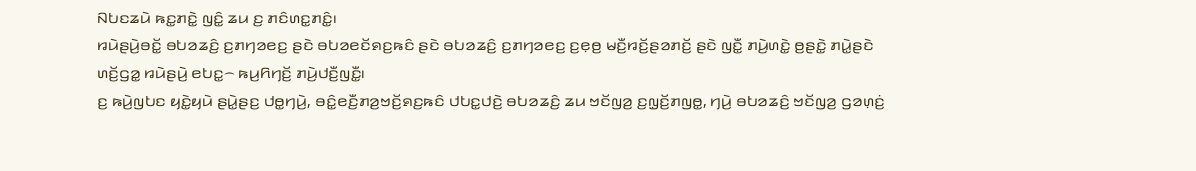ꤡꤝꤢꤘꤣꤧ ꤒꤢ꤭ꤊꤢꤧ꤭ ꤜꤢꤨ꤭ ꤘꤣ ꤢ꤬ ꤊꤢꤨꤛꤢ꤭ꤊꤢꤨ꤭꤯
ꤙꤣꤧꤔꤣꤧ꤬ꤋꤢꤩ꤭ ꤋꤝꤤꤘꤢꤨ꤬ ꤢ꤬ꤊꤚꤤꤕꤢ꤬ ꤔꤢꤧ ꤋꤝꤤꤕꤢꤩꤎꤢ꤬ꤒꤢꤨ ꤔꤢꤧ ꤋꤝꤤꤘꤢꤨ꤬ ꤢ꤬ꤊꤚꤤꤕꤢ꤬ ꤢ꤬ꤕ꤫ꤥ꤬ ꤗꤢꤪ꤬ꤙꤢꤩ꤬ꤔꤤꤊꤢꤩ꤬ ꤔꤢꤧ ꤜꤢꤪ꤭ ꤊꤣꤧ꤬ꤛꤢꤧ꤭ ꤥ꤬ꤔꤢꤧ꤭ ꤊꤣꤧ꤭ꤔꤢꤧ ꤛꤢꤩ꤬ꤞꤤ꤭ ꤙꤣꤧꤔꤣꤧ꤬ ꤕꤝꤢ꤭꤮ ꤒꤣ꤬ꤖꤚꤢꤩ꤬ ꤊꤣꤧ꤬ꤓꤢꤪ꤬ꤜꤢꤪ꤭꤯
ꤢ꤬ ꤒꤣꤧ꤬ꤜꤝꤢ ꤟꤢꤧ꤭ꤟꤣꤧ ꤔꤣꤧ꤭ꤔꤢ꤬ ꤓꤥ꤭ꤚꤣꤧ꤬, ꤋꤢꤨ꤭ꤕꤢꤪ꤬ꤊꤤ꤬ꤠꤢꤩ꤬ꤎꤢ꤬ꤒꤢꤨ ꤓꤝꤢ꤭ꤓꤢꤧ꤬ ꤋꤝꤤꤘꤢꤨ꤬ ꤘꤣ ꤠꤢꤩꤜꤤ꤬ ꤢ꤬ꤜ꤫ꤢꤩ꤬ꤊꤜꤥ꤭, ꤚꤣꤧ꤬ ꤋꤝꤤꤘꤢꤨ꤬ ꤠꤢꤩꤜꤤ꤬ ꤞꤤꤛ꤫ꤢꤦ꤬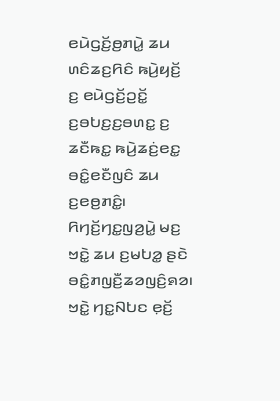ꤕꤣꤧꤞꤢꤩ꤬ꤥ꤬ꤊꤣꤧ꤭ ꤘꤣ ꤛꤢꤨꤘꤢ꤬ꤖꤢꤨ ꤒꤣꤧ꤬ꤟꤢꤩ꤬ ꤢ꤬ ꤕꤣꤧꤞꤢꤩ꤬ꤑꤢꤩ꤭ ꤢ꤬ꤋꤝꤢ꤬ꤢ꤬ꤋꤛꤢ꤭ ꤢ꤬ ꤘꤢꤪꤒꤢ꤭ ꤒꤣꤧ꤬ꤘꤢꤦ꤬ꤕꤢ꤭ ꤋꤢꤨ꤭ꤕꤢꤪꤜꤢꤨ ꤘꤣ ꤢ꤬ꤕꤥ꤬ꤊꤢꤨ꤭꤯
ꤖꤚꤢꤩ꤬ꤚꤢ꤭ꤜꤤ꤬ꤣꤧ꤭ ꤗꤢ꤬ ꤠꤢꤧ꤭ ꤘꤣ ꤢ꤬ꤗꤝꤤ꤭ ꤔꤢꤧ ꤋꤢꤨ꤭ꤊꤜꤢꤪ꤬ꤘꤤꤜꤢꤨ꤬ꤎꤤ꤯ ꤠꤢꤧ꤭ ꤚꤢ꤭ꤡꤝꤢ ꤕ꤫ꤢꤩ꤬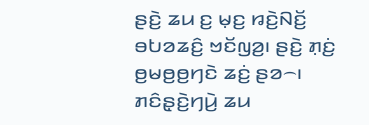ꤔꤢꤧ꤬ ꤘꤣ ꤢ꤬ ꤗ꤫ꤢ꤬ ꤙꤢꤧ꤬ꤡꤢꤩ꤬ ꤋꤝꤤꤘꤢꤨ꤬ ꤠꤢꤩꤜꤤ꤬꤯ ꤔꤢꤧ꤬ ꤊ꤫ꤢꤦ꤬ ꤥ꤬ꤗꤥ꤬ꤥ꤬ꤚꤢꤧ ꤘꤢꤦ꤬ ꤔꤤ꤮꤯
ꤊꤢꤨꤔ꤫ꤢꤧ꤬ꤚꤣꤧ꤬ ꤘꤣ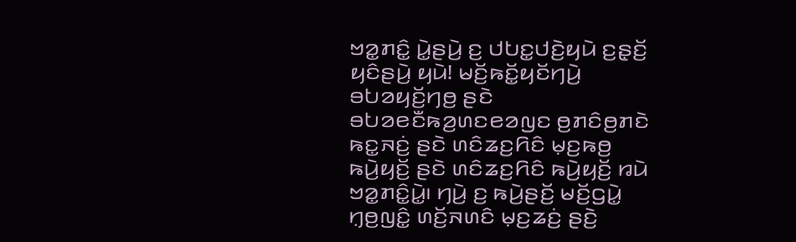ꤠꤤ꤭ꤊꤢꤨ꤭ ꤣꤧ꤭ꤔꤣꤧ꤬ ꤢ꤬ ꤓꤝꤢ꤭ꤓꤢꤧ꤬ꤟꤣꤧ ꤢ꤬ꤔ꤫ꤢꤩ꤬ ꤟꤢꤨꤔꤣꤧ꤬ ꤟꤣꤧ! ꤗꤢꤩ꤬ꤒꤢꤩ꤭ꤟꤢꤩꤚꤣꤧ꤬ ꤋꤝꤤꤟꤢꤩ꤬ꤚꤥ꤬ ꤔꤢꤧ ꤋꤝꤤꤕꤢꤪꤒꤤ꤬ꤛꤢꤕꤤꤜꤢ ꤥ꤬ꤊꤢꤨꤥ꤬ꤊꤢꤧ ꤒꤢ꤭ꤏꤢꤦ꤬ ꤔꤢꤧ ꤛꤢꤨꤘꤢ꤬ꤖꤢꤨ ꤗ꤫ꤢ꤬ꤒꤥ꤬ ꤒꤣꤧ꤬ꤟꤢꤩ꤬ ꤔꤢꤧ ꤛꤢꤨꤘꤢ꤬ꤖꤢꤨ ꤒꤣꤧ꤬ꤟꤢꤩ꤬ ꤙꤣꤧ ꤠꤤ꤭ꤊꤢꤨ꤭ꤣꤧ꤭꤯ ꤚꤣꤧ꤬ ꤢ꤬ ꤒꤣꤧ꤬ꤔꤢꤩ꤬ ꤗꤢꤩ꤬ꤞꤣꤧ꤭ ꤚ꤫ꤥ꤬ꤜꤢꤨ꤭ ꤛꤢꤩ꤬ꤏꤛꤢꤨ ꤗ꤫ꤢ꤬ꤘꤢꤦ꤬ ꤔꤢꤧ꤬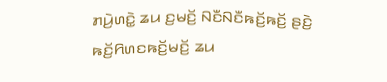ꤊꤣꤧ꤬ꤛꤢꤧ꤭ ꤘꤣ ꤢ꤬ꤗꤢꤩ꤬ ꤡꤢꤪꤡꤢꤪꤒꤢꤩ꤬ꤒꤢꤩ꤬ ꤔꤢꤧ꤬ ꤒꤢꤩ꤬ꤖꤛꤢꤒꤢꤩ꤬ꤗꤢꤩ꤬ ꤘꤣ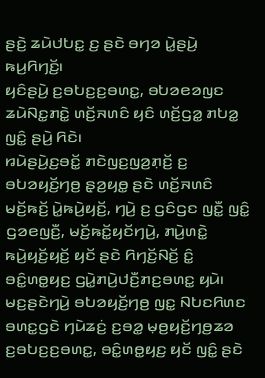ꤔꤢꤧ꤬ ꤘꤣꤧꤓꤝꤢ꤭ ꤢ꤬ ꤔꤢꤧ ꤋꤚꤤ ꤣꤧ꤭ꤔꤣꤧ꤬ ꤒꤣ꤬ꤖꤚꤢꤩ꤬꤯
ꤟꤢꤨꤔꤣꤧ꤬ ꤢ꤬ꤋꤝꤢ꤬ꤢ꤬ꤋꤛꤢ꤭, ꤋꤝꤤꤕꤤꤜꤢ ꤘꤣꤧꤡꤢ꤭ꤊꤢꤧ꤭ ꤛꤢꤩ꤬ꤏꤛꤢꤨ ꤟꤢꤨ ꤛꤢꤩ꤬ꤞꤤ꤭ ꤊꤝꤤ꤭ ꤜꤢꤨ꤭ ꤔꤣꤧ꤬ ꤖꤢꤧ꤯
ꤙꤣꤧꤔꤣꤧ꤬ꤢ꤬ꤋꤢꤩ꤭ ꤊꤢꤧꤜꤢ꤬ꤜꤤ꤬ꤊ꤫ꤢꤩ꤬ ꤢ꤬ ꤋꤝꤤꤟꤢꤩ꤬ꤚꤥ꤬ ꤔ꤫ꤤ꤬ꤟꤥ꤭ ꤔꤢꤧ ꤛꤢꤩ꤬ꤏꤛꤢꤨ ꤗꤢꤩ꤬ꤒꤢꤩ꤬ ꤣꤧ꤭ꤒꤣꤧ꤬ꤟꤢꤩ꤬, ꤚꤣꤧ꤬ ꤢ꤬ ꤞꤢꤨꤞꤢ ꤜꤢꤪ꤭ ꤜꤢꤨ꤭ ꤞꤤꤕꤜꤢꤪ꤬, ꤗꤢꤩ꤬ꤒꤢꤩ꤭ꤟꤢꤩꤚꤣꤧ꤬, ꤊꤣꤧ꤬ꤛꤢꤧ꤭ ꤒꤣꤧ꤬ꤟꤢꤩ꤬ꤟꤢꤩ꤬ ꤟꤢꤩ ꤔꤢꤧ ꤖꤚꤢꤩ꤬ꤡꤢꤩ꤬ ꤢꤨ꤭ ꤋꤢꤨ꤭ꤛꤥ꤭ꤟꤢ꤬ ꤞꤣꤧ꤭ꤊꤣꤧ꤬ꤓꤢꤪ꤬ꤊꤢ꤬ꤋꤛꤢ꤭ ꤟꤣꤧ꤯
ꤗꤢ꤬ꤔꤢꤧꤚꤣꤧ꤬ ꤋꤝꤤꤟꤢꤩ꤬ꤚꤥ꤬ ꤜꤢ꤭ ꤡꤝꤢꤖꤛꤢ ꤋꤛꤢ꤭ꤞꤢꤧ ꤚꤣꤧꤘꤢꤦ꤬ ꤢ꤬ꤋꤤ꤭ ꤗ꤫ꤥ꤬ꤟꤢꤩ꤬ꤚꤥ꤬ꤘꤤ ꤢ꤬ꤋꤝꤢ꤬ꤢ꤬ꤋꤛꤢ꤭, ꤋꤢꤨ꤭ꤛꤥ꤭ꤟꤢ꤬ ꤟꤢꤩ ꤜꤢꤨ꤭ ꤔꤢꤧ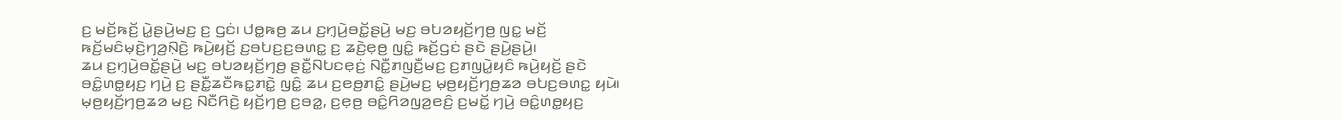ꤢ꤬ ꤗꤢꤩ꤬ꤒꤢꤩ꤬ ꤣꤧ꤭ꤔꤣꤧ꤬ꤗꤢ꤬ ꤢ꤬ ꤞꤢꤦ꤯ ꤓꤥ꤭ꤒꤥ꤬ ꤘꤣ ꤢ꤬ꤚ꤫ꤣꤧ꤬ꤋꤢꤩ꤭ꤔꤣꤧ꤬ ꤗꤢ꤬ ꤋꤝꤤꤟꤢꤩ꤬ꤚꤥ꤬ ꤜꤢ꤭ ꤗꤢꤩ꤬ ꤒꤢꤩ꤬ꤗꤢꤨꤗ꤫ꤢꤧ꤬ꤚꤤ꤬ꤡ꤫ꤢꤧ꤬ ꤒꤣꤧ꤬ꤟꤢꤩ꤬ ꤢ꤬ꤋꤝꤢ꤬ꤢ꤬ꤋꤛꤢ꤭ ꤢ꤬ ꤘꤢꤧ꤬ꤕ꤫ꤥ꤬ ꤜꤢꤨ꤭ ꤒꤢꤩ꤬ꤞꤢꤦ ꤔꤢꤧ ꤔꤣꤧ꤬ꤔꤣꤧ꤬꤯
ꤘꤣ ꤢ꤬ꤚ꤫ꤣꤧ꤬ꤋꤢꤩ꤭ꤔꤣꤧ꤬ ꤗꤢ꤬ ꤋꤝꤤꤟꤢꤩ꤬ꤚꤥ꤬ ꤔꤢꤪ꤭ꤡꤝꤢꤕ꤫ꤢꤦ꤬ ꤡꤢꤪ꤭ꤊꤜꤢꤪ꤬ꤗꤢ꤬ ꤢ꤬ꤊꤜꤣꤧ꤭ꤟꤢꤨ ꤒꤣꤧ꤬ꤟꤢꤩ꤬ ꤔꤢꤧ ꤋꤢꤨ꤭ꤛꤥ꤭ꤟꤢ꤬ ꤚꤣꤧ꤬ ꤢ꤬ ꤔꤢꤪ꤭ꤘꤢꤪꤒꤢ꤭ꤊꤢꤧ꤭ ꤜꤢꤨ꤭ ꤘꤣ ꤢ꤬ꤕꤥ꤬ꤊꤢꤨ꤭ ꤔꤣꤧ꤬ꤗꤢ꤬ ꤗ꤫ꤥ꤬ꤟꤢꤩ꤬ꤚꤥ꤬ꤘꤤ ꤋꤝꤢ꤬ꤋꤛꤢ꤭ ꤟꤣꤧ꤯ ꤗ꤫ꤥ꤬ꤟꤢꤩ꤬ꤚꤥ꤬ꤘꤤ ꤗꤢ꤬ ꤡꤢꤪꤖꤢꤧ꤬ ꤟꤢꤩ꤬ꤚꤥ꤬ ꤢ꤬ꤋꤤ꤭, ꤢ꤬ꤕ꤫ꤥ꤬ ꤋꤢꤨ꤭ꤖꤤꤜꤤ꤬ꤕꤢꤨ꤬ ꤢ꤬ꤗꤢꤩ꤭ ꤚꤣꤧ꤬ ꤋꤢꤨ꤭ꤛꤥ꤭ꤟꤢ꤬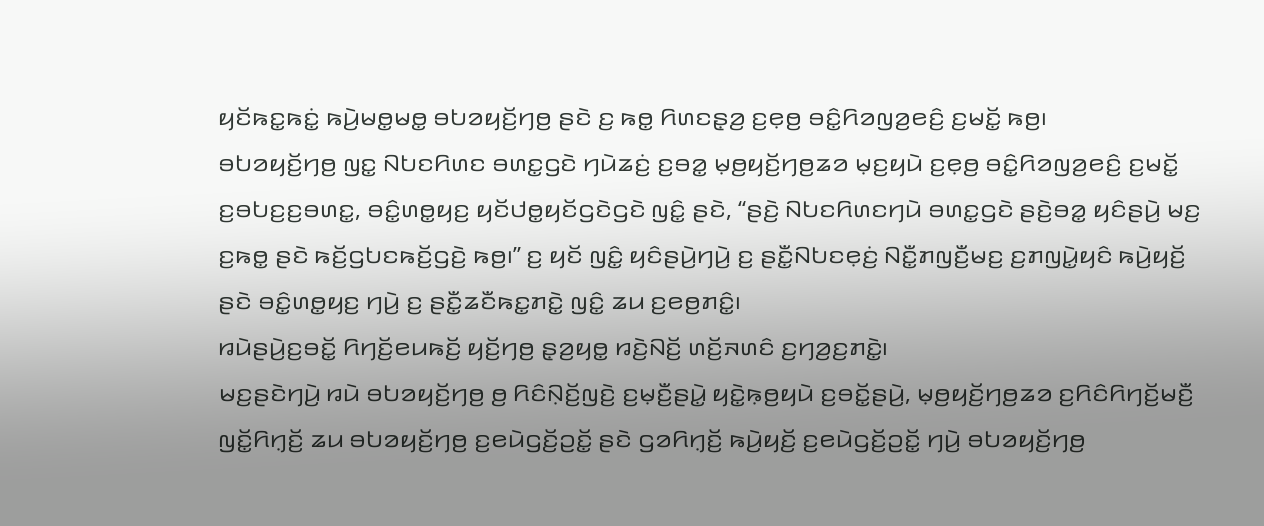ꤟꤢꤩꤒꤢ꤭ꤒꤢꤦ꤭ ꤒꤣꤧ꤬ꤗꤥ꤭ꤗꤥ꤭ ꤋꤝꤤꤟꤢꤩ꤬ꤚꤥ꤬ ꤔꤢꤧ ꤢ꤬ ꤒꤥ꤭ ꤖꤛꤢꤔ꤫ꤤ꤬ ꤢ꤬ꤕ꤫ꤥ꤬ ꤋꤢꤨ꤭ꤖꤤꤜꤤ꤬ꤕꤢꤨ꤬ ꤢ꤬ꤗꤢꤩ꤭ ꤒꤥ꤬꤯
ꤋꤝꤤꤟꤢꤩ꤬ꤚꤥ꤬ ꤜꤢ꤭ ꤡꤝꤢꤖꤛꤢ ꤋꤛꤢ꤭ꤞꤢꤧ ꤚꤣꤧꤘꤢꤦ꤬ ꤢ꤬ꤋꤤ꤭ ꤗ꤫ꤥ꤬ꤟꤢꤩ꤬ꤚꤥ꤬ꤘꤤ ꤗ꤫ꤢ꤬ꤟꤣꤧ ꤢ꤬ꤕ꤫ꤥ꤬ ꤋꤢꤨ꤭ꤖꤤꤜꤤ꤬ꤕꤢꤨ꤬ ꤢ꤬ꤗꤢꤩ꤭ ꤢ꤬ꤋꤝꤢ꤬ꤢ꤬ꤋꤛꤢ꤭, ꤋꤢꤨ꤭ꤛꤥ꤭ꤟꤢ꤬ ꤟꤢꤩꤓꤥ꤭ꤟꤢꤩꤞꤢꤧꤞꤢꤧ ꤜꤢꤨ꤭ ꤔꤢꤧ, “ꤔꤢꤧ꤬ ꤡꤝꤢꤖꤛꤢꤚꤣꤧ ꤋꤛꤢ꤭ꤞꤢꤧ ꤔꤢꤧ꤬ꤋꤤ꤭ ꤟꤢꤨꤔꤣꤧ꤬ ꤗꤢ꤬ ꤢ꤬ꤒꤥ꤭ ꤔꤢꤧ ꤒꤢꤩ꤬ꤞꤝꤢꤒꤢꤩ꤬ꤞꤢꤧ꤬ ꤒꤥ꤬꤯” ꤢ꤬ ꤟꤢꤩ ꤜꤢꤨ꤭ ꤟꤢꤨꤔꤣꤧ꤬ꤚꤣꤧ꤬ ꤢ꤬ ꤔꤢꤪ꤭ꤡꤝꤢꤕ꤫ꤢꤦ꤬ ꤡꤢꤪ꤭ꤊꤜꤢꤪ꤬ꤗꤢ꤬ ꤢ꤬ꤊꤜꤣꤧ꤭ꤟꤢꤨ ꤒꤣꤧ꤬ꤟꤢꤩ꤬ ꤔꤢꤧ ꤋꤢꤨ꤭ꤛꤥ꤭ꤟꤢ꤬ ꤚꤣꤧ꤬ ꤢ꤬ ꤔꤢꤪ꤭ꤘꤢꤪꤒꤢ꤭ꤊꤢꤧ꤭ ꤜꤢꤨ꤭ ꤘꤣ ꤢ꤬ꤕꤥ꤬ꤊꤢꤨ꤭꤯
ꤙꤣꤧꤔꤣꤧ꤬ꤢ꤬ꤋꤢꤩ꤭ ꤖꤚꤢꤩ꤬ꤕꤣꤒꤢꤩ꤬ ꤟꤢꤩ꤬ꤚꤥ꤬ ꤔ꤫ꤤ꤬ꤟꤥ꤭ ꤙꤢꤧ꤬ꤡꤢꤩ꤬ ꤛꤢꤩ꤬ꤏꤛꤢꤨ ꤢ꤬ꤚꤤ꤬ꤢ꤬ꤊꤢꤧ꤭꤯
ꤗꤢ꤬ꤔꤢꤧꤚꤣꤧ꤬ ꤙꤣꤧ ꤋꤝꤤꤟꤢꤩ꤬ꤚꤥ꤬ ꤥ꤬ ꤖꤢꤨꤡ꤫ꤢꤩ꤬ꤜꤢꤧ꤬ ꤢ꤬ꤗ꤫ꤢꤪ꤬ꤔꤣꤧ꤭ ꤟꤢꤧ꤭ꤒ꤫ꤥ꤬ꤟꤣꤧ ꤢ꤬ꤋꤢꤩ꤭ꤔꤣꤧ꤬, ꤗ꤫ꤥ꤬ꤟꤢꤩ꤬ꤚꤥ꤬ꤘꤤ ꤢ꤬ꤖꤢꤨꤖꤚꤢꤩ꤬ꤗꤢꤪ꤬ ꤜꤢꤩ꤭ꤖꤚ꤫ꤢꤩ꤬ ꤘꤣ ꤋꤝꤤꤟꤢꤩ꤬ꤚꤥ꤬ ꤢ꤬ꤕꤣꤧꤞꤢꤩ꤬ꤑꤢꤩ꤭ ꤔꤢꤧ ꤞꤤꤖꤚ꤫ꤢꤩ꤬ ꤒꤣꤧ꤬ꤟꤢꤩ꤬ ꤢ꤬ꤕꤣꤧꤞꤢꤩ꤬ꤑꤢꤩ꤭ ꤚꤣꤧ꤬ ꤋꤝꤤꤟꤢꤩ꤬ꤚꤥ꤬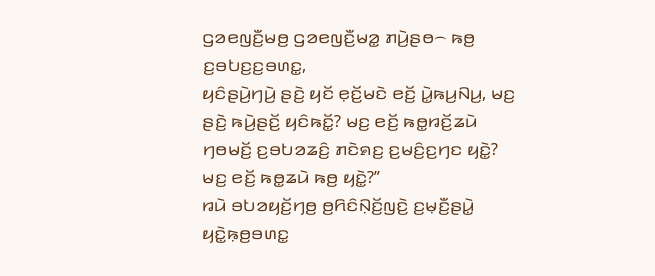ꤞꤤꤕꤜꤢꤪ꤬ꤗꤥ꤬ ꤞꤤꤕꤜꤢꤪ꤬ꤗꤤ꤭ ꤊꤣꤧ꤬ꤔꤥ꤮ ꤒꤥ꤬ ꤢ꤬ꤋꤝꤢ꤬ꤢ꤬ꤋꤛꤢ꤭,
ꤟꤢꤨꤔꤣꤧ꤬ꤚꤣꤧ꤬ ꤔꤢꤧ꤬ ꤟꤢꤩ ꤕ꤫ꤢꤩ꤬ꤗꤢꤧ ꤕꤢꤩ꤬ ꤣꤧ꤭ꤒꤣ꤬ꤡꤣ꤬, ꤗꤢ꤬ ꤔꤢꤧ꤬ ꤒꤣꤧ꤬ꤔꤢꤩ꤬ ꤟꤢꤨꤒꤢꤩ꤭? ꤗꤢ꤬ ꤕꤢꤩ꤬ ꤒꤥ꤭ꤙꤢꤩ꤬ꤘꤣꤧ ꤚꤥꤗꤢꤩ꤬ ꤢ꤬ꤋꤝꤤꤘꤢꤨ꤬ ꤊꤢꤧꤎꤢ꤬ ꤢ꤬ꤗꤢꤨ꤬ꤢ꤬ꤚꤢ ꤟꤢꤧ꤭? ꤗꤢ꤬ ꤕꤢꤩ꤬ ꤒꤥ꤭ꤘꤣꤧ ꤒꤥ꤬ ꤟꤢꤧ꤭?”
ꤙꤣꤧ ꤋꤝꤤꤟꤢꤩ꤬ꤚꤥ꤬ ꤥ꤬ꤖꤢꤨꤡ꤫ꤢꤩ꤬ꤜꤢꤧ꤬ ꤢ꤬ꤗ꤫ꤢꤪ꤬ꤔꤣꤧ꤭ ꤟꤢꤧ꤭ꤒ꤫ꤥ꤬ꤋꤛꤢ꤭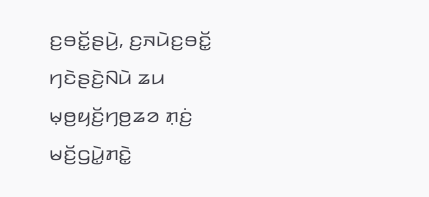ꤢ꤬ꤋꤢꤩ꤭ꤔꤣꤧ꤬, ꤢ꤬ꤏꤣꤧꤢ꤬ꤋꤢꤩ꤭ ꤚꤢꤧꤔꤢꤧ꤬ꤡꤣꤧ ꤘꤣ ꤗ꤫ꤥ꤬ꤟꤢꤩ꤬ꤚꤥ꤬ꤘꤤ ꤊ꤫ꤢꤦ꤬ ꤗꤢꤩ꤬ꤞꤣꤧ꤭ꤊꤢꤧ꤭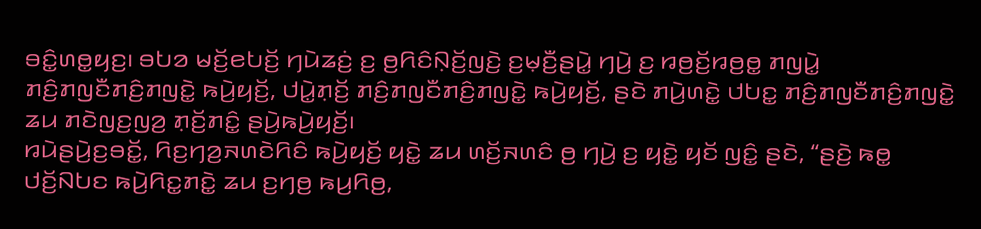ꤋꤢꤨ꤭ꤛꤥ꤭ꤟꤢ꤬꤯ ꤋꤝꤤ ꤗꤢꤩ꤬ꤕꤝꤢꤩ꤬ ꤚꤣꤧꤘꤢꤦ꤬ ꤢ꤬ ꤥ꤬ꤖꤢꤨꤡ꤫ꤢꤩ꤬ꤜꤢꤧ꤬ ꤢ꤬ꤗ꤫ꤢꤪ꤬ꤔꤣꤧ꤭ ꤚꤣꤧ꤬ ꤢ꤬ ꤙꤥ꤬ꤢꤩ꤬ꤙꤥ꤬ꤥ꤭ ꤊꤜꤣꤧ꤭ ꤊꤢꤨ꤬ꤊꤜꤢꤪꤊꤢꤨ꤬ꤊꤜꤢꤧ꤭ ꤒꤣꤧ꤬ꤟꤢꤩ꤬, ꤓꤣꤧ꤭ꤊ꤫ꤢꤩ꤬ ꤊꤢꤨ꤬ꤊꤜꤢꤪꤊꤢꤨ꤬ꤊꤜꤢꤧ꤭ ꤒꤣꤧ꤬ꤟꤢꤩ꤬, ꤔꤢꤧ ꤊꤣꤧ꤬ꤛꤢꤧ꤭ ꤓꤝꤢ꤭ ꤊꤢꤨ꤬ꤊꤜꤢꤪꤊꤢꤨ꤬ꤊꤜꤢꤧ꤭ ꤘꤣ ꤊꤢꤧꤜꤢ꤬ꤜꤤ꤬ ꤊ꤫ꤢꤩ꤬ꤊꤢꤨ꤭ ꤔꤣꤧ꤬ꤒꤣꤧ꤬ꤟꤢꤩ꤬꤯
ꤙꤣꤧꤔꤣꤧ꤬ꤢ꤬ꤋꤢꤩ꤭, ꤖꤢ꤬ꤚꤤ꤬ꤏꤛꤢꤧꤖꤢꤨ ꤒꤣꤧ꤬ꤟꤢꤩ꤬ ꤟꤢꤧ꤭ ꤘꤣ ꤛꤢꤩ꤬ꤏꤛꤢꤨ ꤥ꤬ ꤚꤣꤧ꤬ ꤢ꤬ ꤟꤢꤧ꤭ ꤟꤢꤩ ꤜꤢꤨ꤭ ꤔꤢꤧ, “ꤔꤢꤧ꤬ ꤒꤥ꤭ ꤓꤢꤩ꤬ꤡꤝꤢ ꤒꤣꤧ꤬ꤖꤢ꤭ꤊꤢꤧ꤭ ꤘꤣ ꤢ꤬ꤚꤥ꤬ ꤒꤣ꤬ꤖꤥ꤬,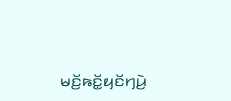ꤗꤢꤩ꤬ꤒꤢꤩ꤭ꤟꤢꤩꤚꤣꤧ꤬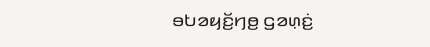ꤋꤝꤤꤟꤢꤩ꤬ꤚꤥ꤬ ꤞꤤꤛ꤫ꤢꤦ꤬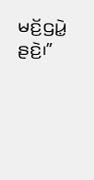ꤗꤢꤩ꤬ꤞꤣꤧ꤭ ꤔꤢꤧ꤬꤯”